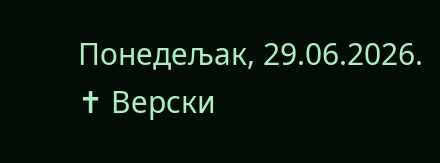Понедељак, 29.06.2026. ✝ Верски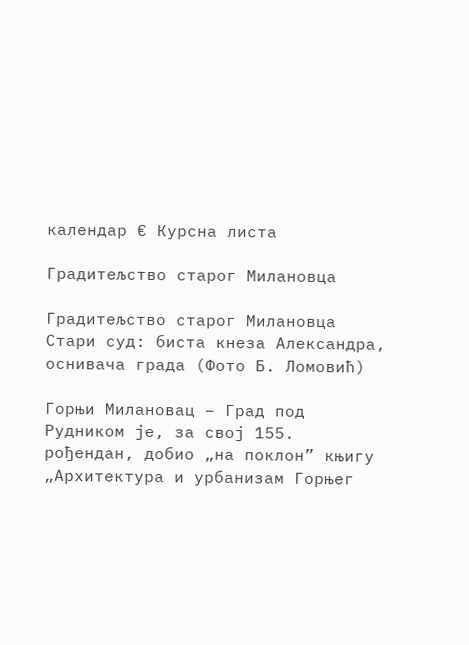календар € Курсна листа

Градитељство старог Милановца

Градитељство старог Милановца
Стари суд: биста кнеза Александра, оснивача града (Фото Б. Ломовић)

Горњи Милановац – Град под Рудником је, за свој 155. рођендан, добио „на поклон” књигу „Архитектура и урбанизам Горњег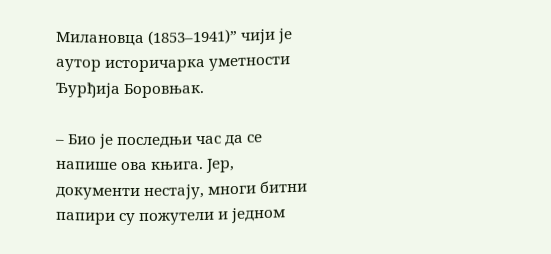Милановца (1853–1941)” чији је аутор историчарка уметности Ђурђија Боровњак.

– Био је последњи час да се напише ова књига. Јер, документи нестају, многи битни папири су пожутели и једном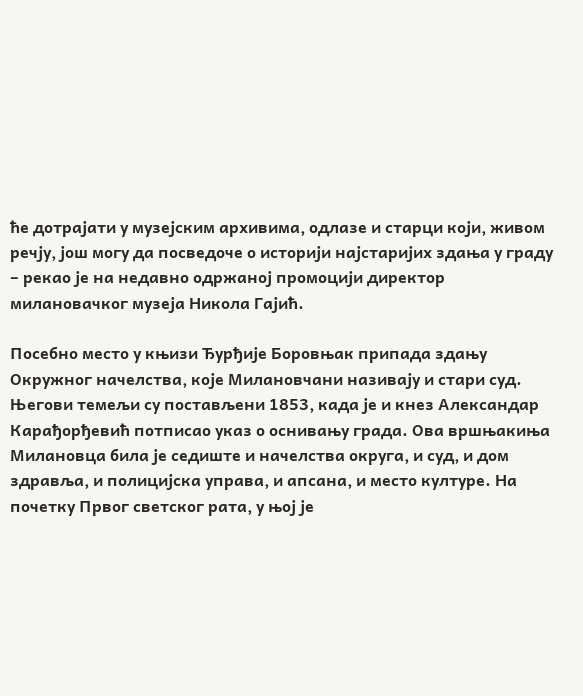ће дотрајати у музејским архивима, одлазе и старци који, живом речју, још могу да посведоче о историји најстаријих здања у граду – рекао је на недавно одржаној промоцији директор милановачког музеја Никола Гајић.

Посебно место у књизи Ђурђије Боровњак припада здању Окружног начелства, које Милановчани називају и стари суд. Његови темељи су постављени 1853, када је и кнез Александар Карађорђевић потписао указ о оснивању града. Ова вршњакиња Милановца била је седиште и начелства округа, и суд, и дом здравља, и полицијска управа, и апсана, и место културе. На почетку Првог светског рата, у њој је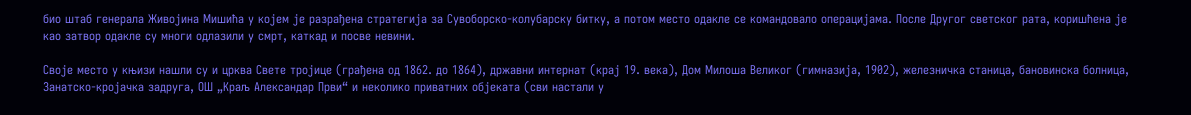био штаб генерала Живојина Мишића у којем је разрађена стратегија за Сувоборско-колубарску битку, а потом место одакле се командовало операцијама. После Другог светског рата, коришћена је као затвор одакле су многи одлазили у смрт, каткад и посве невини.

Своје место у књизи нашли су и црква Свете тројице (грађена од 1862. до 1864), државни интернат (крај 19. века), Дом Милоша Великог (гимназија, 1902), железничка станица, бановинска болница, Занатско-кројачка задруга, ОШ „Краљ Александар Први“ и неколико приватних објеката (сви настали у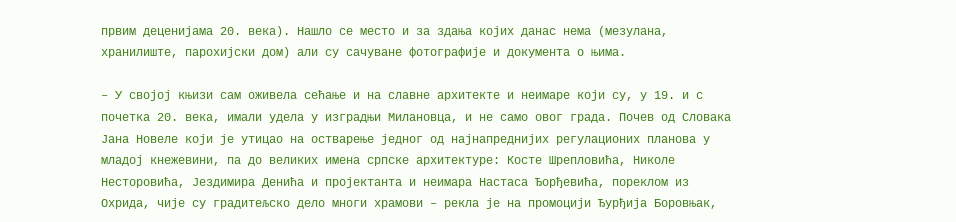првим деценијама 20. века). Нашло се место и за здања којих данас нема (мезулана, хранилиште, парохијски дом) али су сачуване фотографије и документа о њима.

– У својој књизи сам оживела сећање и на славне архитекте и неимаре који су, у 19. и с почетка 20. века, имали удела у изградњи Милановца, и не само овог града. Почев од Словака Јана Новеле који је утицао на остварење једног од најнапреднијих регулационих планова у младој кнежевини, па до великих имена српске архитектуре: Косте Шрепловића, Николе Несторовића, Јездимира Денића и пројектанта и неимара Настаса Ђорђевића, пореклом из Охрида, чије су градитељско дело многи храмови – рекла је на промоцији Ђурђија Боровњак,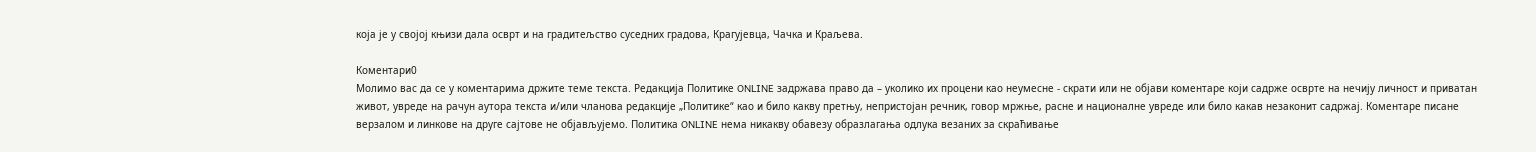која је у својој књизи дала осврт и на градитељство суседних градова, Крагујевца, Чачка и Краљева.

Коментари0
Молимо вас да се у коментарима држите теме текста. Редакција Политике ONLINE задржава право да – уколико их процени као неумесне - скрати или не објави коментаре који садрже осврте на нечију личност и приватан живот, увреде на рачун аутора текста и/или чланова редакције „Политике“ као и било какву претњу, непристојан речник, говор мржње, расне и националне увреде или било какав незаконит садржај. Коментаре писане верзалом и линкове на друге сајтове не објављујемо. Политика ONLINE нема никакву обавезу образлагања одлука везаних за скраћивање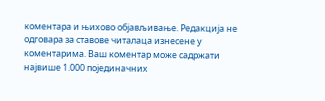коментара и њихово објављивање. Редакција не одговара за ставове читалаца изнесене у коментарима. Ваш коментар може садржати највише 1.000 појединачних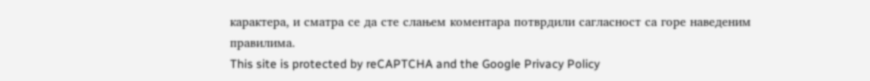карактера, и сматра се да сте слањем коментара потврдили сагласност са горе наведеним правилима.
This site is protected by reCAPTCHA and the Google Privacy Policy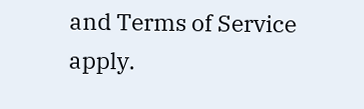and Terms of Service apply.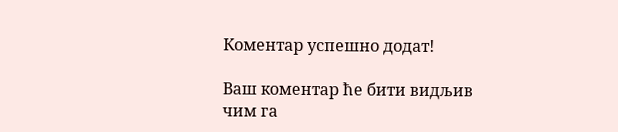Комeнтар успeшно додат!

Ваш комeнтар ћe бити видљив чим га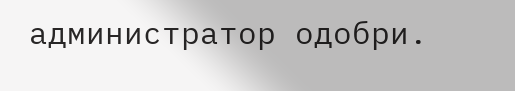администратор одобри.